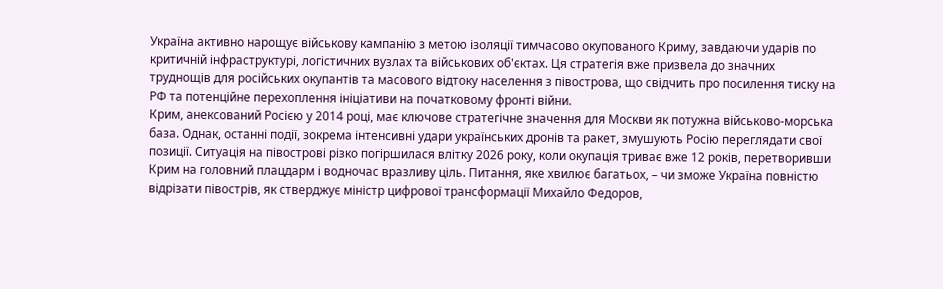Україна активно нарощує військову кампанію з метою ізоляції тимчасово окупованого Криму, завдаючи ударів по критичній інфраструктурі, логістичних вузлах та військових об'єктах. Ця стратегія вже призвела до значних труднощів для російських окупантів та масового відтоку населення з півострова, що свідчить про посилення тиску на РФ та потенційне перехоплення ініціативи на початковому фронті війни.
Крим, анексований Росією у 2014 році, має ключове стратегічне значення для Москви як потужна військово-морська база. Однак, останні події, зокрема інтенсивні удари українських дронів та ракет, змушують Росію переглядати свої позиції. Ситуація на півострові різко погіршилася влітку 2026 року, коли окупація триває вже 12 років, перетворивши Крим на головний плацдарм і водночас вразливу ціль. Питання, яке хвилює багатьох, – чи зможе Україна повністю відрізати півострів, як стверджує міністр цифрової трансформації Михайло Федоров,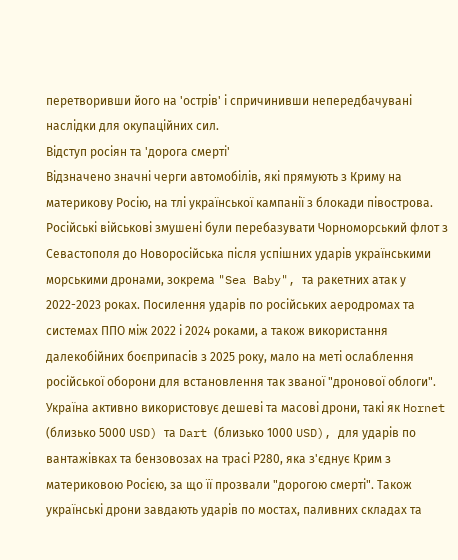перетворивши його на 'острів' і спричинивши непередбачувані наслідки для окупаційних сил.
Відступ росіян та 'дорога смерті'
Відзначено значні черги автомобілів, які прямують з Криму на материкову Росію, на тлі української кампанії з блокади півострова. Російські військові змушені були перебазувати Чорноморський флот з Севастополя до Новоросійська після успішних ударів українськими морськими дронами, зокрема "Sea Baby", та ракетних атак у 2022-2023 роках. Посилення ударів по російських аеродромах та системах ППО між 2022 і 2024 роками, а також використання далекобійних боєприпасів з 2025 року, мало на меті ослаблення російської оборони для встановлення так званої "дронової облоги". Україна активно використовує дешеві та масові дрони, такі як Hornet (близько 5000 USD) та Dart (близько 1000 USD), для ударів по вантажівках та бензовозах на трасі Р280, яка з'єднує Крим з материковою Росією, за що її прозвали "дорогою смерті". Також українські дрони завдають ударів по мостах, паливних складах та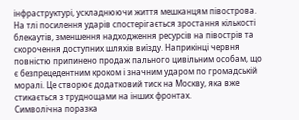інфраструктурі, ускладнюючи життя мешканцям півострова.
На тлі посилення ударів спостерігається зростання кількості блекаутів, зменшення надходження ресурсів на півострів та скорочення доступних шляхів виїзду. Наприкінці червня повністю припинено продаж пального цивільним особам, що є безпрецедентним кроком і значним ударом по громадській моралі. Це створює додатковий тиск на Москву, яка вже стикається з труднощами на інших фронтах.
Символічна поразка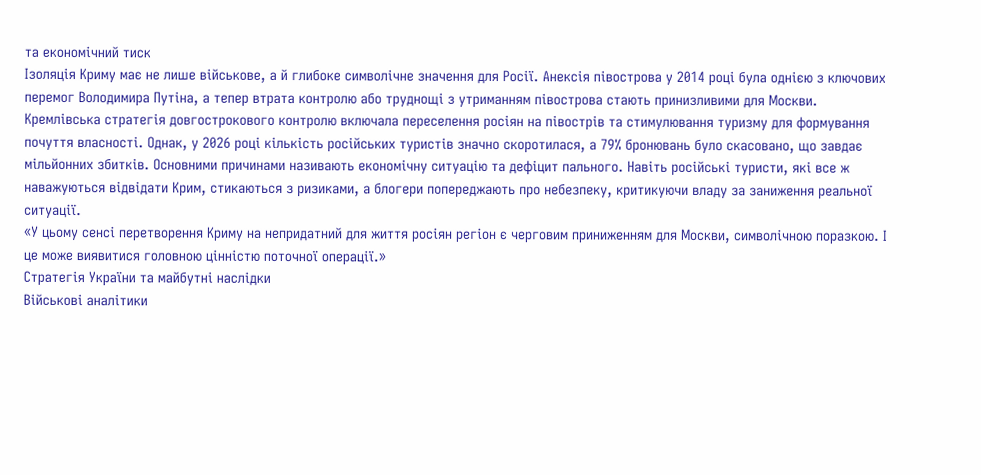та економічний тиск
Ізоляція Криму має не лише військове, а й глибоке символічне значення для Росії. Анексія півострова у 2014 році була однією з ключових перемог Володимира Путіна, а тепер втрата контролю або труднощі з утриманням півострова стають принизливими для Москви. Кремлівська стратегія довгострокового контролю включала переселення росіян на півострів та стимулювання туризму для формування почуття власності. Однак, у 2026 році кількість російських туристів значно скоротилася, а 79% бронювань було скасовано, що завдає мільйонних збитків. Основними причинами називають економічну ситуацію та дефіцит пального. Навіть російські туристи, які все ж наважуються відвідати Крим, стикаються з ризиками, а блогери попереджають про небезпеку, критикуючи владу за заниження реальної ситуації.
«У цьому сенсі перетворення Криму на непридатний для життя росіян регіон є черговим приниженням для Москви, символічною поразкою. І це може виявитися головною цінністю поточної операції.»
Стратегія України та майбутні наслідки
Військові аналітики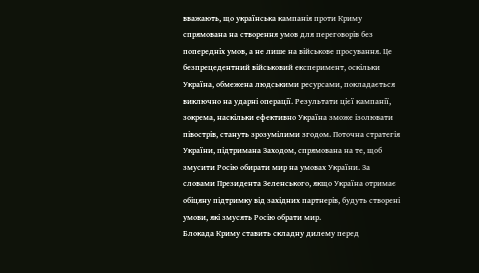вважають, що українська кампанія проти Криму спрямована на створення умов для переговорів без попередніх умов, а не лише на військове просування. Це безпрецедентний військовий експеримент, оскільки Україна, обмежена людськими ресурсами, покладається виключно на ударні операції. Результати цієї кампанії, зокрема, наскільки ефективно Україна зможе ізолювати півострів, стануть зрозумілими згодом. Поточна стратегія України, підтримана Заходом, спрямована на те, щоб змусити Росію обирати мир на умовах України. За словами Президента Зеленського, якщо Україна отримає обіцяну підтримку від західних партнерів, будуть створені умови, які змусять Росію обрати мир.
Блокада Криму ставить складну дилему перед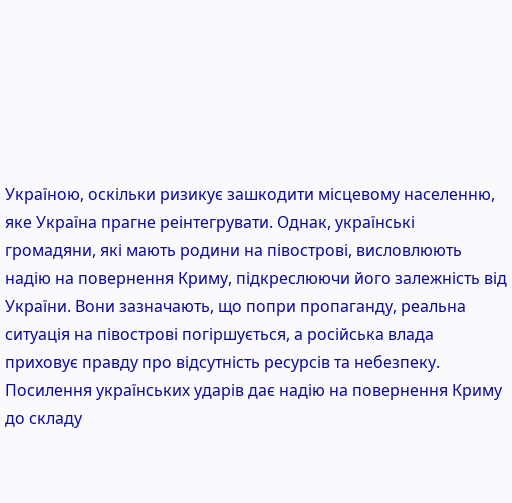Україною, оскільки ризикує зашкодити місцевому населенню, яке Україна прагне реінтегрувати. Однак, українські громадяни, які мають родини на півострові, висловлюють надію на повернення Криму, підкреслюючи його залежність від України. Вони зазначають, що попри пропаганду, реальна ситуація на півострові погіршується, а російська влада приховує правду про відсутність ресурсів та небезпеку. Посилення українських ударів дає надію на повернення Криму до складу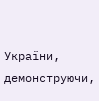України, демонструючи,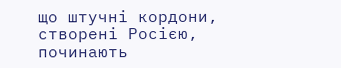що штучні кордони, створені Росією, починають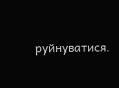руйнуватися.